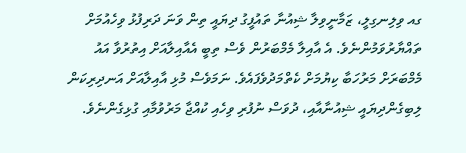ގއ ވިލިނގިލީ، ޒަމާނީވިލާ ޝިއުނާ ތައުފީގު ދިޔައީ ތިން ވަނަ ދަރިފުޅު ވިހެއުމަށް ތައްޔާރުވަމުންނެވެ. އެ އާއިލާ މެމްބަރުން ވެސް ތިބީ އެއާއިލާއަށް އިތުރުވާ އައު މެމްބަރަށް މަރުހަބާ ކިޔުމަށް ކެތްމަދުވެފައެވެ. ނަމަވެސް މުޅި އާއިލާއަށް އަނދިރިކަން ލިބިގެންދިޔައީ ޝިއުނާއާއި، ދުވަސް ނުފުރި ވިހެއި ކުއްޖާ މަރުވުމާއި ގުޅިގެންނެވެ.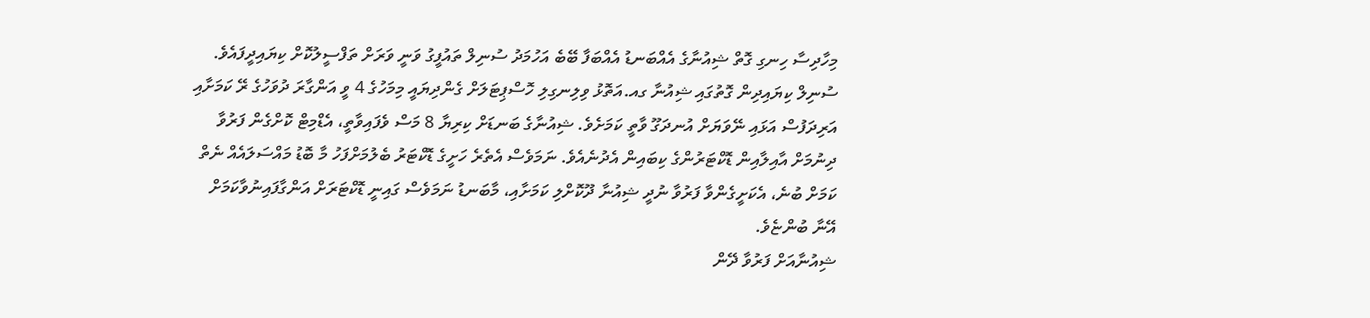މިހާދިސާ ހިނގި ގޮތް ޝިއުނާގެ އެއްބަނޑު އެއްބަފާ ބޭބެ އަހުމަދު ސުނިލް ތައުފީގު ވަނީ ވަރަށް ތަފްސީލުކޮށް ކިޔައިދީފައެވެ.
ސުނިލް ކިޔައިދިން ގޮތުގައި ޝިއުނާ ގއ.އަތޮޅު ވިލިނގިލި ހޮސްޕިޓަލަށް ގެންދިޔައީ މިމަހުގެ 4 ވީ އަންގާރަ ދުވަހުގެ ރޭ ކަމަށާއި އަރިދަފުސް އަޅައި ނޭވަޔަށް އުނދަގޫ ވާތީ ކަމަށެވެ. ޝިއުނާގެ ބަނޑަށް ކިރިޔާ 8 މަސް ވެފައިވާތީ، އެޑްމިޓް ކޮށްގެން ފަރުވާ ދިނުމަށް އާއިލާއިން ޑޮކްޓަރުންގެ ކިބައިން އެދުނެއެވެ. ނަމަވެސް އެތެރެ ހަށީގެ ޑޮކްޓަރު ބެލުމަށްފަހު މާ ބޮޑު މައްސަލައެއް ނެތް ކަމަށް ބުނެ، އެކަށީގެންވާ ފަރުވާ ނުދީ ޝިއުނާ ދޫކޮށްލި ކަމަށާއި، މާބަނޑު ނަމަވެސް ގައިނީ ޑޮކްޓަރަށް އަންގާފައިނުވާކަމަށް އޭނާ ބުންޏެވެ.
ޝިއުނާއަށް ފަރުވާ ދޭން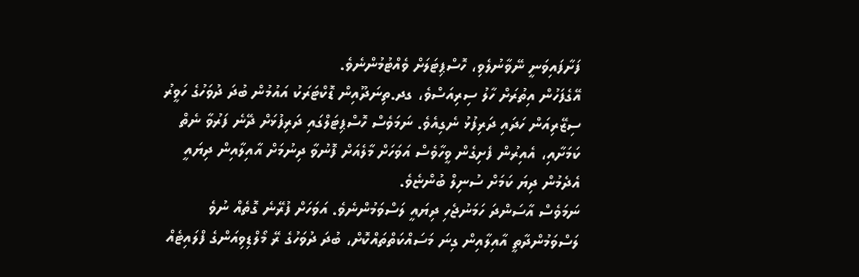ފަށާފައިވަނީ ނޭވާނުލެވި، ހޮސްޕިޓަލަށް ވެއްޓުމުންނެވެ.
އޭގެފަހުން އިތުރަށް ހާލު ސިރިއަސްވެ، ގދ.ތިނަދޫއިން ޑޮކްޓަރަކު އައުމުން ބުދަ ދުވަހުގެ ހަވީރު ސިޒޭރިއަން ހަދައި ދަރިފުޅު ނެގިއެވެ. ނަމަވެސް ހޮސްޕިޓަލްގައި ދަރިފުޅަށް ދޭނެ ފަރުވާ ނެތް ކަމަށާއި، އެއިރުން ފެށިގެން ވީހާވެސް އަވަހަށް މާލެއަށް ފޮނުވާ ދިނުމަށް އާއިލާއިން ދިޔައީ އެދެމުން ދިޔަ ކަމަށް ސުނިލް ބުންޏެވެ.
ނަމަވެސް އާސަންދަ ހަމަނުޖެހި ދިޔައީ ލަސްވަމުންނެވެ. އަވަހަށް ފުރޭނެ ގޮތެއް ނުވެ ލަސްވަމުންދާތީ އާއިލާއިން ގިނަ މަސައްކަތްތައްކޮށް، ބުދަ ދުވަހުގެ ރޭ މޯލްޑިވިއަންގެ ފްލައިޓެއް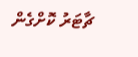ޗާޓަރު ކޮށްގެން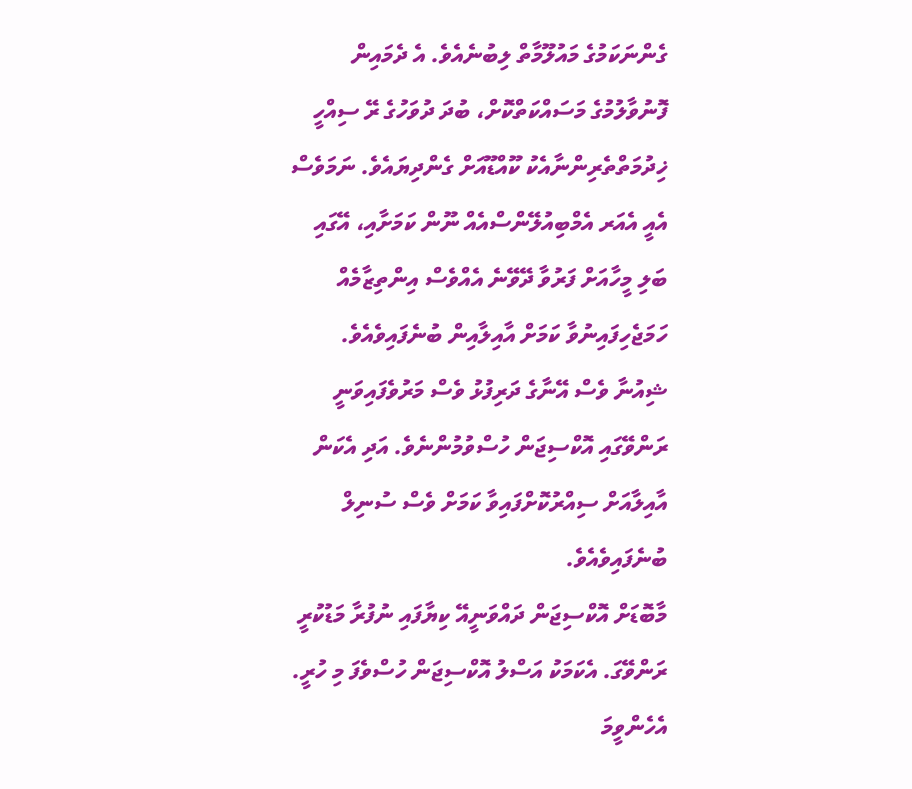ގެންނަކަމުގެ މައުލޫމާތް ލިބުނެއެވެ. އެ ދެމައިން ފޮނުވާލުމުގެ މަސައްކަތްކޮށް، ބުދަ ދުވަހުގެ ރޭ ސިއްހީ ޚިދުމަތްތެރިންނާއެކު ކޫއްޑޫއަށް ގެންދިޔައެވެ. ނަމަވެސް އެއީ އެއަރ އެމްބިއުލޭންސްއެއް ނޫން ކަމަށާއި، އޭގައި ބަލި މީހާއަށް ފަރުވާ ދޭވޭނެ އެއްވެސް އިންތިޒާމެއް ހަމަޖެހިފައިނުވާ ކަމަށް އާއިލާއިން ބުނެފައިވެއެވެ.
ޝިއުނާ ވެސް އޭނާގެ ދަރިފުޅު ވެސް މަރުވެފައިވަނީ ރަންވޭގައި އޮކްސިޖަން ހުސްވުމުންނެވެ. އަދި އެކަން އާއިލާއަށް ސިއްރުކޮށްފައިވާ ކަމަށް ވެސް ސުނިލް ބުނެފައިވެއެވެ.
މާބޮޑަށް އޮކްސިޖަން ދައްވަނީއޭ ކިޔާފައި ނުފުރާ މަޑުކުރީ ރަންވޭގަ. އެކަމަކު އަސްލު އޮކްސިޖަން ހުސްވެފަ މި ހުރީ. އެހެންވީމަ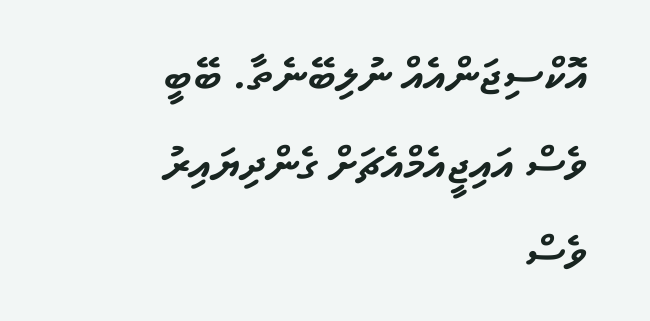އޮކްސިޖަންއެއް ނުލިބޭނެތާ. ބޭބީ ވެސް އައިޖީއެމްއެޗަށް ގެންދިޔައިރު ވެސް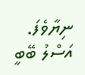ނިޔާވެފަ. އަސްލު ބޭބީ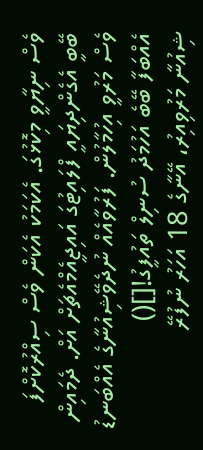ވެސް ނިޔާވީ މިކޮޅުގަ. އެކަމަކު އެކަން ވެސް ސިއްރުކޮށްފަ ބޭބީ އެގެންދިޔައީ ފްލައިޓުގަ އައިޖީއެމްއެޗަށް އަށް. ދެމައިން ވެސް މަރުވީ އިހުމާލުން. ފަރުވާއެއް ނުދެވޭޝިއުނާގެ އެއްބަނޑު އެއްބަފާ ބޭބެ އަހުމަދު ސުނިލް ތައުފީގު![]()
ޝިއުނާ މަރުވިއިރު، އޭނާގެ 18 އަހަރު ނުފުރޭ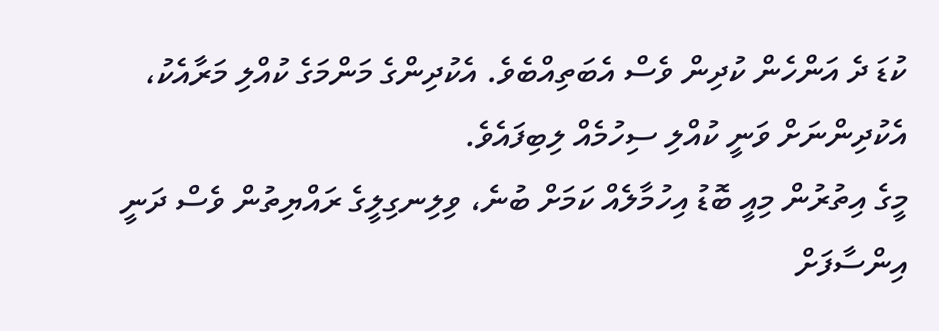ކުޑަ ދެ އަންހެން ކުދިން ވެސް އެބަތިއްބެވެ. އެކުދިންގެ މަންމަގެ ކުއްލި މަރާއެކު، އެކުދިންނަށް ވަނީ ކުއްލި ސިހުމެއް ލިބިފައެވެ.
މީގެ އިތުރުން މިއީ ބޮޑު އިހުމާލެއް ކަމަށް ބުނެ، ވިލިނގިލީގެ ރައްޔިތުން ވެސް ދަނީ އިންސާފަށް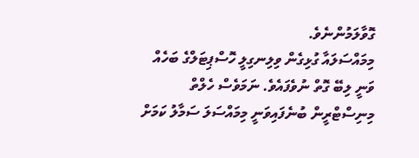ގޮވާލަމުންނެވެ.
މިމައްސަލައާ ގުޅިގެން ވިލިނގިލީ ހޮސްޕިޓަލްގެ ބަހެއް ވަނީ ލިބޭ ގޮތް ނުވެފައެވެ. ނަމަވެސް ހެލްތް މިނިސްޓްރީން ބުނެފައިވަނީ މިމައްސަލަ ސަމާލު ކަމަށް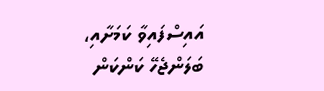އައިސްފައިވާ ކަމަށާއި، ބަލަންޖެހޭ ކަންކަން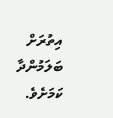އިތުރަށް ބަލަމުންދާ ކަމަށެވެ.